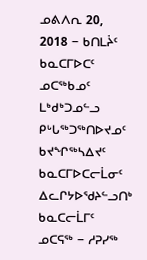ᓄᕕᐱᕆ 20, 2018 − ᑲᑎᒪᔩᑦ ᑲᓇᑕᒥᐅᑕᑦ ᓄᑕᖅᑲᓄᑦ ᒪᒃᑯᒃᑐᓄᓪᓗ ᑭᒡᒐᖅᑐᖅᑎᐅᔪᓄᑦ ᑲᔪᖏᖅᓴᐃᔪᑦ ᑲᓇᑕᒥᐅᑕᓕᒫᓂᑦ ᐃᓚᒋᔭᐅᖁᔨᓪᓗᑎᒃ ᑲᓇᑕᓕᒫᒥᑦ ᓄᑕᕋᖅ − ᓱᕈᓯᖅ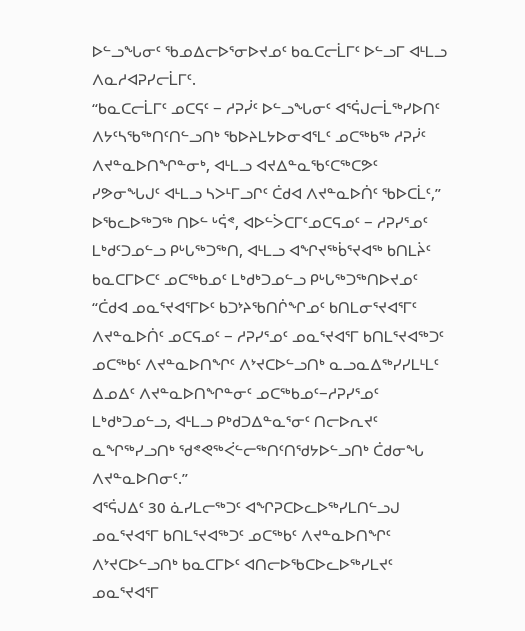ᐅᓪᓗᖓᓂᑦ ᖃᓄᐃᓕᐅᕐᓂᐅᔪᓄᑦ ᑲᓇᑕᓕᒫᒥᑦ ᐅᓪᓗᒥ ᐊᒻᒪᓗ ᐱᓇᓱᐊᕈᓯᓕᒫᒥᑦ.
“ᑲᓇᑕᓕᒫᒥᑦ ᓄᑕᕋᑦ − ᓱᕈᓰᑦ ᐅᓪᓗᖓᓂᑦ ᐊᕐᕌᒍᓕᒫᖅᓯᐅᑎᑦ ᐱᔭᑦᓴᖃᖅᑎᑦᑎᓪᓗᑎᒃ ᖃᐅᔨᒪᔭᐅᓂᐊᕐᒪᑦ ᓄᑕᖅᑲᖅ ᓱᕈᓰᑦ ᐱᔪᓐᓇᐅᑎᖏᓐᓂᒃ, ᐊᒻᒪᓗ ᐊᔪᐃᓐᓇᖃᑦᑕᖅᑕᕗᑦ ᓯᕗᓂᖓᒍᑦ ᐊᒻᒪᓗ ᓴᐳᒻᒥᓗᒋᑦ ᑖᑯᐊ ᐱᔪᓐᓇᐅᑏᑦ ᖃᐅᑕᒫᑦ,” ᐅᖃᓚᐅᖅᑐᖅ ᑎᐅᓪ ᒡᕌᕝ, ᐊᐅᓪᐴᑕᒥᑦᓄᑕᕋᓄᑦ − ᓱᕈᓯᕐᓄᑦ ᒪᒃᑯᑦᑐᓄᓪᓗ ᑭᒡᒐᖅᑐᖅᑎ, ᐊᒻᒪᓗ ᐊᖏᔪᖅᑳᕐᔪᐊᖅ ᑲᑎᒪᔩᑦ ᑲᓇᑕᒥᐅᑕᑦ ᓄᑕᖅᑲᓄᑦ ᒪᒃᑯᒃᑐᓄᓪᓗ ᑭᒡᒐᖅᑐᖅᑎᐅᔪᓄᑦ “ᑖᑯᐊ ᓄᓇᕐᔪᐊᕐᒥᐅᑦ ᑲᑐᔾᔨᖃᑎᒌᖏᓄᑦ ᑲᑎᒪᓂᕐᔪᐊᕐᒥᑦ ᐱᔪᓐᓇᐅᑏᑦ ᓄᑕᕋᓄᑦ − ᓱᕈᓯᕐᓄᑦ ᓄᓇᕐᔪᐊᕐᒥ ᑲᑎᒪᕐᔪᐊᖅᑐᑦ ᓄᑕᖅᑲᑦ ᐱᔪᓐᓇᐅᑎᖏᑦ ᐱᔾᔪᑕᐅᓪᓗᑎᒃ ᓇᓗᓇᐃᖅᓯᓯᒪᒻᒪᑦ ᐃᓄᐃᑦ ᐱᔪᓐᓇᐅᑎᖏᓐᓂᑦ ᓄᑕᖅᑲᓄᑦ−ᓱᕈᓯᕐᓄᑦ ᒪᒃᑯᒃᑐᓄᓪᓗ, ᐊᒻᒪᓗ ᑭᒃᑯᑐᐃᓐᓇᕐᓂᑦ ᑎᓕᐅᕆᔪᑦ ᓇᖏᖅᓯᓗᑎᒃ ᖁᕝᕙᖅᐹᓪᓕᖅᑎᑦᑎᖁᔭᐅᓪᓗᑎᒃ ᑖᑯᓂᖓ ᐱᔪᓐᓇᐅᑎᓂᑦ.”
ᐊᕐᕌᒍᐃᑦ 30 ᓈᓯᒪᓕᖅᑐᑦ ᐊᖏᕈᑕᐅᓚᐅᖅᓯᒪᑎᓪᓗᒍ ᓄᓇᕐᔪᐊᕐᒥ ᑲᑎᒪᕐᔪᐊᖅᑐᑦ ᓄᑕᖅᑲᑦ ᐱᔪᓐᓇᐅᑎᖏᑦ ᐱᔾᔪᑕᐅᓪᓗᑎᒃ ᑲᓇᑕᒥᐅᑦ ᐊᑎᓕᐅᖃᑕᐅᓚᐅᖅᓯᒪᔪᑦ ᓄᓇᕐᔪᐊᕐᒥ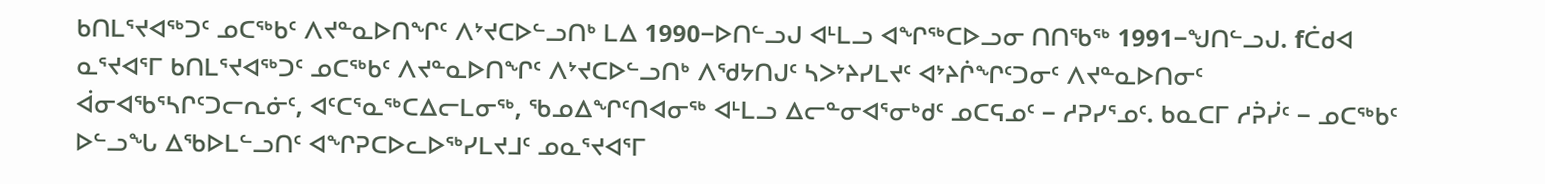ᑲᑎᒪᕐᔪᐊᖅᑐᑦ ᓄᑕᖅᑲᑦ ᐱᔪᓐᓇᐅᑎᖏᑦ ᐱᔾᔪᑕᐅᓪᓗᑎᒃ ᒪᐃ 1990−ᐅᑎᓪᓗᒍ ᐊᒻᒪᓗ ᐊᖏᖅᑕᐅᓗᓂ ᑎᑎᖃᖅ 1991−ᖑᑎᓪᓗᒍ. fᑖᑯᐊ ᓇᕐᔪᐊᕐᒥ ᑲᑎᒪᕐᔪᐊᖅᑐᑦ ᓄᑕᖅᑲᑦ ᐱᔪᓐᓇᐅᑎᖏᑦ ᐱᔾᔪᑕᐅᓪᓗᑎᒃ ᐱᖁᔭᑎᒍᑦ ᓴᐳᔾᔨᓯᒪᔪᑦ ᐊᔾᔨᒌᖏᑦᑐᓂᑦ ᐱᔪᓐᓇᐅᑎᓂᑦ ᐋᓂᐊᖃᕐᓴᒋᑦᑐᓕᕆᓃᑦ, ᐊᑦᑕᕐᓇᖅᑕᐃᓕᒪᓂᖅ, ᖃᓄᐃᖏᑦᑎᐊᓂᖅ ᐊᒻᒪᓗ ᐃᓕᓐᓂᐊᕐᓂᒃᑯᑦ ᓄᑕᕋᓄᑦ − ᓱᕈᓯᕐᓄᑦ. ᑲᓇᑕᒥ ᓱᕉᓰᑦ − ᓄᑕᖅᑲᑦ ᐅᓪᓗᖓ ᐃᖃᐅᒪᓪᓗᑎᑦ ᐊᖏᕈᑕᐅᓚᐅᖅᓯᒪᔪᒧᑦ ᓄᓇᕐᔪᐊᕐᒥ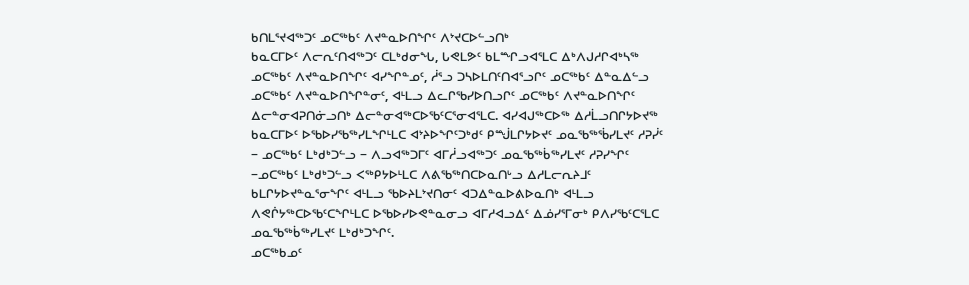ᑲᑎᒪᕐᔪᐊᖅᑐᑦ ᓄᑕᖅᑲᑦ ᐱᔪᓐᓇᐅᑎᖏᑦ ᐱᔾᔪᑕᐅᓪᓗᑎᒃ
ᑲᓇᑕᒥᐅᑦ ᐱᓕᕆᑦᑎᐊᖅᑐᑦ ᑕᒪᒃᑯᓂᖓ, ᒐᕙᒪᕗᑦ ᑲᒪᙱᓗᐊᕐᒪᑕ ᐃᒃᐱᒍᓱᒋᐊᒃᓴᖅ ᓄᑕᖅᑲᑦ ᐱᔪᓐᓇᐅᑎᖏᑦ ᐊᓯᖏᓐᓄᑦ, ᓲᕐᓗ ᑐᓴᐅᒪᑎᑦᑎᐊᕐᓗᒋᑦ ᓄᑕᖅᑲᑦ ᐃᓐᓇᐃᓪᓗ ᓄᑕᖅᑲᑦ ᐱᔪᓐᓇᐅᑎᖏᓐᓂᑦ, ᐊᒻᒪᓗ ᐃᓚᒋᖃᓯᐅᑎᓗᒋᑦ ᓄᑕᖅᑲᑦ ᐱᔪᓐᓇᐅᑎᖏᑦ ᐃᓕᓐᓂᐊᕈᑎᓃᓗᑎᒃ ᐃᓕᓐᓂᐊᖅᑕᐅᖃᑦᑕᕐᓂᐊᕐᒪᑕ. ᐊᓯᐊᒍᖅᑕᐅᖅ ᐃᓱᒫᓗᑎᒋᔭᐅᔪᖅ ᑲᓇᑕᒥᐅᑦ ᐅᖃᐅᓯᖃᖅᓯᒪᖏᒻᒪᑕ ᐊᔾᔨᐅᖏᑦᑐᒃᑯᑦ ᑭᙴᒪᒋᔭᐅᔪᑦ ᓄᓇᖃᖅᖄᓯᒪᔪᑦ ᓱᕈᓰᑦ − ᓄᑕᖅᑲᑦ ᒪᒃᑯᒃᑐᓪᓗ − ᐱᓗᐊᖅᑐᒥᑦ ᐊᒥᓲᓗᐊᖅᑐᑦ ᓄᓇᖃᖅᑳᖅᓯᒪᔪᑦ ᓱᕈᓯᖏᑦ −ᓄᑕᖅᑲᑦ ᒪᒃᑯᒃᑐᓪᓗ ᐸᖅᑭᔭᐅᒻᒪᑕ ᐱᕕᖃᖅᑎᑕᐅᓇᑎᒡᓗ ᐃᓱᒪᓕᕆᔨᒧᑦ ᑲᒪᒋᔭᐅᔪᓐᓇᕐᓂᖏᑦ ᐊᒻᒪᓗ ᖃᐅᔨᒪᔾᔪᑎᓂᑦ ᐊᑐᐃᓐᓇᐅᕕᐅᓇᑎᒃ ᐊᒻᒪᓗ ᐱᕙᒌᔭᖅᑕᐅᖃᑦᑕᖏᒻᒪᑕ ᐅᖃᐅᓯᐅᕙᓐᓇᓂᓗ ᐊᒥᓱᐊᓗᐃᑦ ᐃᓅᓯᕐᒥᓂᒃ ᑭᐱᓯᖃᑦᑕᕐᒪᑕ ᓄᓇᖃᖅᑳᖅᓯᒪᔪᑦ ᒪᒃᑯᒃᑐᖏᑦ.
ᓄᑕᖅᑲᓄᑦ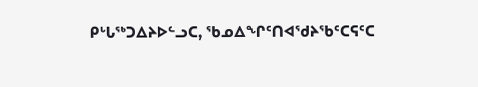ᑭᒡᒐᖅᑐᐃᔨᐅᓪᓗᑕ, ᖃᓄᐃᖏᑦᑎᐊᖁᔨᖃᑦᑕᕋᑦᑕ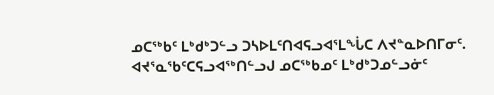ᓄᑕᖅᑲᑦ ᒪᒃᑯᒃᑐᓪᓗ ᑐᓴᐅᒪᑦᑎᐊᕋᓗᐊᕐᒪᖔᑕ ᐱᔪᓐᓇᐅᑎᒥᓂᑦ. ᐊᔪᕐᓇᖃᑦᑕᕋᓗᐊᖅᑎᓪᓗᒍ ᓄᑕᖅᑲᓄᑦ ᒪᒃᑯᒃᑐᓄᓪᓗᓃᑦ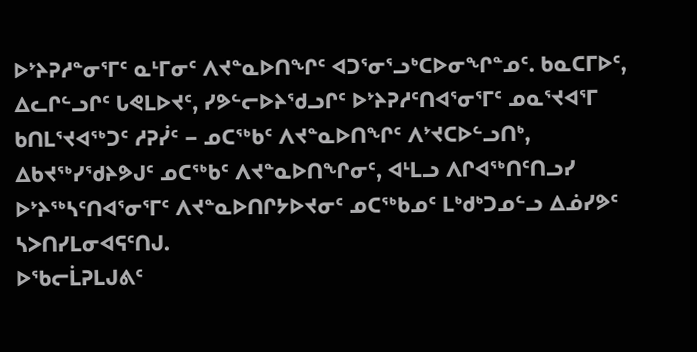ᐅᔾᔨᕈᓱᓐᓂᕐᒥᑦ ᓇᒻᒥᓂᑦ ᐱᔪᓐᓇᐅᑎᖏᑦ ᐊᑐᕐᓂᕐᓗᒃᑕᐅᓂᖏᓐᓄᑦ. ᑲᓇᑕᒥᐅᑦ, ᐃᓚᒋᓪᓗᒋᑦ ᒐᕙᒪᐅᔪᑦ, ᓯᕗᓪᓕᐅᔨᖁᓗᒋᑦ ᐅᔾᔨᕈᓱᑦᑎᐊᕐᓂᕐᒥᑦ ᓄᓇᕐᔪᐊᕐᒥ ᑲᑎᒪᕐᔪᐊᖅᑐᑦ ᓱᕈᓰᑦ − ᓄᑕᖅᑲᑦ ᐱᔪᓐᓇᐅᑎᖏᑦ ᐱᔾᔪᑕᐅᓪᓗᑎᒃ, ᐃᑲᔪᖅᓯᖁᔨᕗᒍᑦ ᓄᑕᖅᑲᑦ ᐱᔪᓐᓇᐅᑎᖏᓂᑦ, ᐊᒻᒪᓗ ᐱᒋᐊᖅᑎᑦᑎᓗᓯ ᐅᔾᔨᖅᓴᑦᑎᐊᕐᓂᕐᒥᑦ ᐱᔪᓐᓇᐅᑎᒋᔭᐅᔪᓂᑦ ᓄᑕᖅᑲᓄᑦ ᒪᒃᑯᒃᑐᓄᓪᓗ ᐃᓅᓯᕗᑦ ᓴᐳᑎᓯᒪᓂᐊᕋᑦᑎᒍ.
ᐅᖃᓕᒫᕈᒪᒍᕕᑦ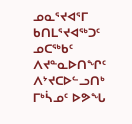ᓄᓇᕐᔪᐊᕐᒥ ᑲᑎᒪᕐᔪᐊᖅᑐᑦ ᓄᑕᖅᑲᑦ ᐱᔪᓐᓇᐅᑎᖏᑦ ᐱᔾᔪᑕᐅᓪᓗᑎᒃ ᒥᒃᓵᓄᑦ ᐅᕗᖓ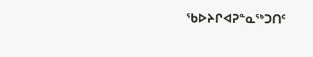ᖃᐅᔨᒋᐊᕈᓐᓇᖅᑐᑎᑦ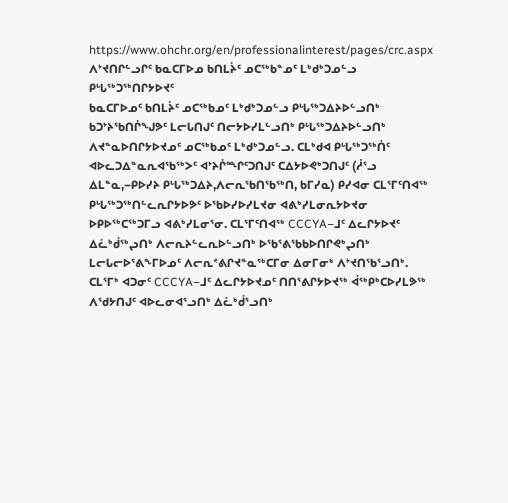https://www.ohchr.org/en/professionalinterest/pages/crc.aspx
ᐱᔾᔪᑎᒋᓪᓗᒋᑦ ᑲᓇᑕᒥᐅᓄ ᑲᑎᒪᔩᑦ ᓄᑕᖅᑲᓐᓄᑦ ᒪᒃᑯᒃᑐᓄᓪᓗ ᑭᒡᒐᖅᑐᖅᑎᒋᔭᐅᔪᑦ
ᑲᓇᑕᒥᐅᓄᑦ ᑲᑎᒪᔩᑦ ᓄᑕᖅᑲᓄᑦ ᒪᒃᑯᒃᑐᓄᓪᓗ ᑭᒡᒐᖅᑐᐃᔨᐅᓪᓗᑎᒃ ᑲᑐᔾᔨᖃᑎᒌᖑᕗᑦ ᒪᓕᒐᑎᒍᑦ ᑎᓕᔭᐅᓯᒪᓪᓗᑎᒃ ᑭᒡᒐᖅᑐᐃᔨᐅᓪᓗᑎᒃ ᐱᔪᓐᓇᐅᑎᒋᔭᐅᔪᓄᑦ ᓄᑕᖅᑲᓄᑦ ᒪᒃᑯᒃᑐᓄᓪᓗ. ᑕᒪᒃᑯᐊ ᑭᒡᒐᖅᑐᖅᑏᑦ ᐊᐅᓚᑐᐃᓐᓇᕆᐊᖃᖅᐳᑦ ᐊᔾᔨᒌᙱᑦᑐᑎᒍᑦ ᑕᐃᔭᐅᕙᒃᑐᑎᒍᑦ (ᓲᕐᓗ ᐃᒪᓐᓇ,−ᑭᐅᓯᔨ ᑭᒡᒐᖅᑐᐃᔨ,ᐱᓕᕆᖃᑎᖃᖅᑎ, ᑲᒥᓯᓇ) ᑭᓯᐊᓂ ᑕᒪᕐᒥᑦᑎᐊᖅ ᑭᒡᒐᖅᑐᖅᑎᓪᓚᕆᒋᔭᐅᕗᑦ ᐅᖃᐅᓯᐅᓯᒪᔪᓂ ᐊᕕᒃᓯᒪᓂᕆᔭᐅᔪᓂ ᐅᑭᐅᖅᑕᖅᑐᒥᓗ ᐊᕕᒃᓯᒪᓂᕐᓂ. ᑕᒪᕐᒥᑦᑎᐊᖅ CCCYA−ᒧᑦ ᐃᓚᒋᔭᐅᔪᑦ ᐃᓛᒃᑰᖅᖢᑎᒃ ᐱᓕᕆᔨᓪᓚᕆᐅᓪᓗᑎᒃ ᐅᖃᕐᕕᖃᑲᐅᑎᒋᕙᒃᖢᑎᒃ ᒪᓕᒐᓕᐅᕐᕕᖕᒥᐅᓄᑦ ᐱᓕᕆᕝᕕᒋᔪᓐᓇᖅᑕᒥᓂ ᐃᓂᒥᓂᒃ ᐱᔾᔪᑎᖃᕐᓗᑎᒃ. ᑕᒪᕐᒥᒃ ᐊᑐᓂᑦ CCCYA−ᒧᑦ ᐃᓚᒋᔭᐅᔪᓄᑦ ᑎᑎᕐᕕᒋᔭᐅᔪᖅ ᐋᖅᑭᒃᑕᐅᓯᒪᕗᖅ ᐱᖁᔭᑎᒍᑦ ᐊᐅᓚᓂᐊᕐᓗᑎᒃ ᐃᓛᒃᑰᕐᓗᑎᒃ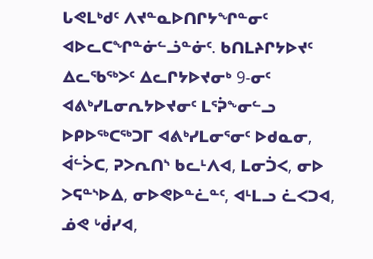ᒐᕙᒪᒃᑯᑦ ᐱᔪᓐᓇᐅᑎᒋᔭᖏᓐᓂᑦ ᐊᐅᓚᑕᖏᓐᓃᓪᓘᓐᓃᑦ. ᑲᑎᒪᔨᒋᔭᐅᔪᑦ ᐃᓚᖃᖅᐳᑦ ᐃᓚᒋᔭᐅᔪᓂᒃ 9-ᓂᑦ ᐊᕕᒃᓯᒪᓂᕆᔭᐅᔪᓂᑦ ᒪᕐᕉᖕᓂᓪᓗ ᐅᑭᐅᖅᑕᖅᑐᒥ ᐊᕕᒃᓯᒪᓂᕐᓂᑦ ᐅᑯᓇᓂ, ᐋᓪᐴᑕ, ᕈᐳᕆᑎᔅ ᑲᓚᒻᐱᐊ, ᒪᓂᑑᐸ, ᓂᐅ ᐳᕋᓐᔅᐅᐃ, ᓂᐅᕙᐅᓐᓛᓐᑦ, ᐊᒻᒪᓗ ᓛᐸᑐᐊ, ᓅᕙ ᒡᑰᓯᐊ,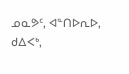ᓄᓇᕗᑦ, ᐊᓐᑎᐅᕆᐅ, ᑯᐃᐸᒃ,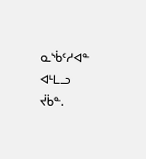ᓇᔅᑳᑦᓱᐊᓐ ᐊᒻᒪᓗ ᔫᑳᓐ.